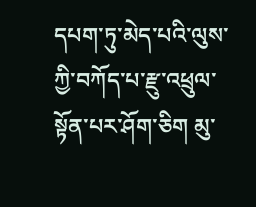དཔག་ཏུ་མེད་པའི་ལུས་ཀྱི་བཀོད་པ་རྫུ་འཕྲུལ་སྟོན་པར་ཤོག་ཅིག མུ་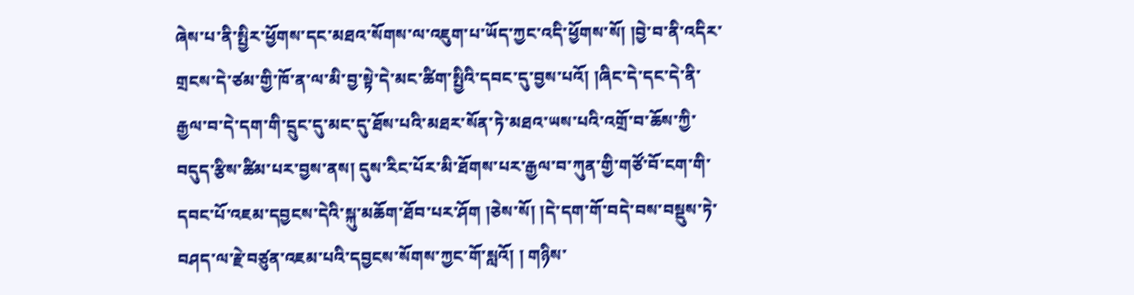ཞེས་པ་ནི་སྤྱིར་ཕྱོགས་དང་མཐའ་སོགས་ལ་འཇུག་པ་ཡོད་ཀྱང་འདི་ཕྱོགས་སོ། །བྱེ་བ་ནི་འདིར་གྲངས་དེ་ཙམ་གྱི་ཁོ་ན་ལ་མི་བྱ་སྟེ་དེ་མང་ཚིག་སྤྱིའི་དབང་དུ་བྱས་པའོ། །ཞིང་དེ་དང་དེ་ནི་རྒྱལ་བ་དེ་དག་གི་དྲུང་དུ་མང་དུ་ཐོས་པའི་མཐར་སོན་ཏེ་མཐའ་ཡས་པའི་འགྲོ་བ་ཆོས་ཀྱི་བདུད་རྩིས་ཚིམ་པར་བྱས་ནས། དུས་རིང་པོར་མི་ཐོགས་པར་རྒྱལ་བ་ཀུན་གྱི་གཙོ་བོ་ངག་གི་དབང་པོ་འཇམ་དབྱངས་དེའི་སྐུ་མཆོག་ཐོབ་པར་ཤོག །ཅེས་སོ། །དེ་དག་གོ་བདེ་བས་བསྡུས་ཏེ་བཤད་ལ་རྗེ་བཙུན་འཇམ་པའི་དབྱངས་སོགས་ཀྱང་གོ་སླའོ། ། གཉིས་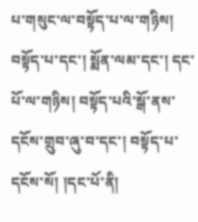པ་གསུང་ལ་བསྟོད་པ་ལ་གཉིས། བསྟོད་པ་དང་། སྨོན་ལམ་དང་། དང་པོ་ལ་གཉིས། བསྟོད་པའི་སྒོ་ནས་དངོས་གྲུབ་ཞུ་བ་དང་། བསྟོད་པ་དངོས་སོ། །དང་པོ་ནི།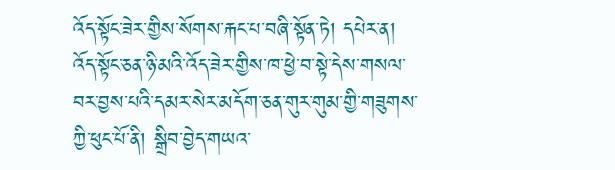འོད་སྟོང་ཟེར་གྱིས་སོགས་རྐང་པ་བཞི་སྟོན་ཏེ། དཔེར་ན། འོད་སྟོང་ཅན་ཉི་མའི་འོད་ཟེར་གྱིས་ཁ་ཕྱེ་བ་སྟེ་དེས་གསལ་བར་བྱས་པའི་དམར་སེར་མདོག་ཅན་གུར་གུམ་གྱི་གཟུགས་ཀྱི་ཕུང་པོ་ནི། སྒྲིབ་བྱེད་གཡའ་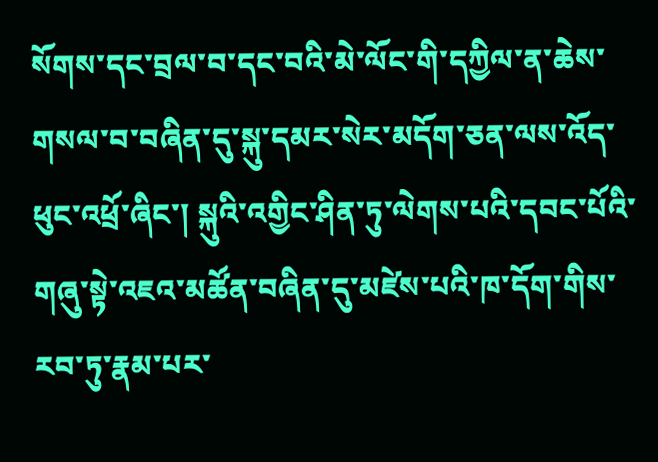སོགས་དང་བྲལ་བ་དང་བའི་མེ་ལོང་གི་དཀྱིལ་ན་ཆེས་གསལ་བ་བཞིན་དུ་སྐུ་དམར་སེར་མདོག་ཅན་ལས་འོད་ཕུང་འཕྲོ་ཞིང་། སྐུའི་འགྱིང་ཤིན་ཏུ་ལེགས་པའི་དབང་པོའི་གཞུ་སྟེ་འཇའ་མཚོན་བཞིན་དུ་མཛེས་པའི་ཁ་དོག་གིས་རབ་ཏུ་རྣམ་པར་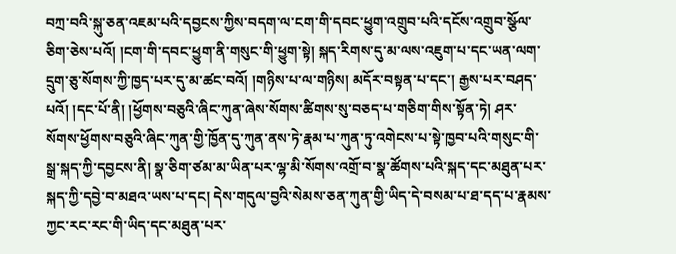བཀྲ་བའི་སྐུ་ཅན་འཇམ་པའི་དབྱངས་ཀྱིས་བདག་ལ་ངག་གི་དབང་ཕྱུག་འགྲུབ་པའི་དངོས་འགྲུབ་སྩོལ་ཅིག་ཅེས་པའོ། །ངག་གི་དབང་ཕྱུག་ནི་གསུང་གི་ཕྱུག་སྟེ། སྐད་རིགས་དུ་མ་ལས་འཇུག་པ་དང་ཡན་ལག་དྲུག་ཅུ་སོགས་ཀྱི་ཁྱད་པར་དུ་མ་ཚང་བའོ། །གཉིས་པ་ལ་གཉིས། མདོར་བསྟན་པ་དང་། རྒྱས་པར་བཤད་པའོ། །དང་པོ་ནི། །ཕྱོགས་བཅུའི་ཞིང་ཀུན་ཞེས་སོགས་ཚིགས་སུ་བཅད་པ་གཅིག་གིས་སྟོན་ཏེ། ཤར་སོགས་ཕྱོགས་བཅུའི་ཞིང་ཀུན་གྱི་ཁྱོན་དུ་ཀུན་ནས་ཏེ་རྣམ་པ་ཀུན་ཏུ་འགེངས་པ་སྟེ་ཁྱབ་པའི་གསུང་གི་སྒྲ་སྐད་ཀྱི་དབྱངས་ནི། སྣ་ཅིག་ཙམ་མ་ཡིན་པར་ལྷ་མི་སོགས་འགྲོ་བ་སྣ་ཚོགས་པའི་སྐད་དང་མཐུན་པར་སྐད་ཀྱི་དབྱེ་བ་མཐའ་ཡས་པ་དང། དེས་གདུལ་བྱའི་སེམས་ཅན་ཀུན་གྱི་ཡིད་དེ་བསམ་པ་ཐ་དད་པ་རྣམས་ཀྱང་རང་རང་གི་ཡིད་དང་མཐུན་པར་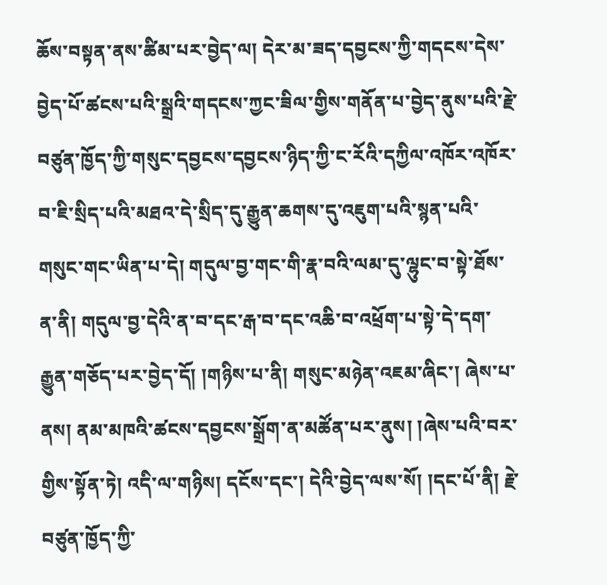ཆོས་བསྟན་ནས་ཚིམ་པར་བྱེད་ལ། དེར་མ་ཟད་དབྱངས་ཀྱི་གདངས་དེས་བྱེད་པོ་ཚངས་པའི་སྒྲའི་གདངས་ཀྱང་ཟིལ་གྱིས་གནོན་པ་བྱེད་ནུས་པའི་རྗེ་བཙུན་ཁྱོད་ཀྱི་གསུང་དབྱངས་དབྱངས་ཉིད་ཀྱི་ང་རོའི་དཀྱིལ་འཁོར་འཁོར་བ་ཇི་སྲིད་པའི་མཐའ་དེ་སྲིད་དུ་རྒྱུན་ཆགས་དུ་འཇུག་པའི་སྙན་པའི་གསུང་གང་ཡིན་པ་དེ། གདུལ་བྱ་གང་གི་རྣ་བའི་ལམ་དུ་ལྷུང་བ་སྟེ་ཐོས་ན་ནི། གདུལ་བྱ་དེའི་ན་བ་དང་རྒ་བ་དང་འཆི་བ་འཕྲོག་པ་སྟེ་དེ་དག་རྒྱུན་གཅོད་པར་བྱེད་དོ། །གཉིས་པ་ནི། གསུང་མཉེན་འཇམ་ཞིང་། ཞེས་པ་ནས། ནམ་མཁའི་ཚངས་དབྱངས་སྒྲོག་ན་མཚོན་པར་ནུས། །ཞེས་པའི་བར་གྱིས་སྟོན་ཏེ། འདི་ལ་གཉིས། དངོས་དང་། དེའི་བྱེད་ལས་སོ། །དང་པོ་ནི། རྗེ་བཙུན་ཁྱོད་ཀྱི་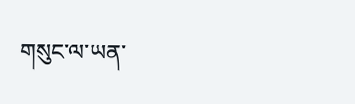གསུང་ལ་ཡན་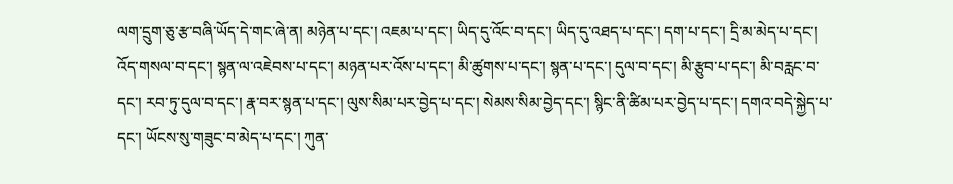ལག་དྲུག་ཅུ་རྩ་བཞི་ཡོད་དེ་གང་ཞེ་ན། མཉེན་པ་དང་། འཇམ་པ་དང་། ཡིད་དུ་འོང་བ་དང་། ཡིད་དུ་འཐད་པ་དང་། དག་པ་དང་། དྲི་མ་མེད་པ་དང་། འོད་གསལ་བ་དང་། སྙན་ལ་འཇེབས་པ་དང་། མཉན་པར་འོས་པ་དང་། མི་ཚུགས་པ་དང་། སྙན་པ་དང་། དུལ་བ་དང་། མི་རྩུབ་པ་དང་། མི་བརླང་བ་དང་། རབ་ཏུ་དུལ་བ་དང་། རྣ་བར་སྙན་པ་དང་། ལུས་སིམ་པར་བྱེད་པ་དང་། སེམས་སིམ་བྱེད་དང་། སྙིང་ནི་ཚིམ་པར་བྱེད་པ་དང་། དགའ་བདེ་སྐྱེད་པ་དང་། ཡོངས་སུ་གཟུང་བ་མེད་པ་དང་། ཀུན་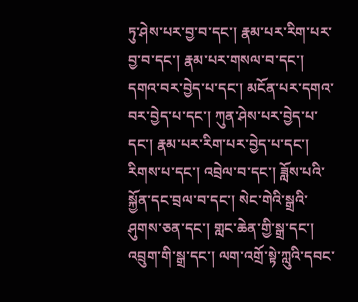ཏུ་ཤེས་པར་བྱ་བ་དང་། རྣམ་པར་རིག་པར་བྱ་བ་དང་། རྣམ་པར་གསལ་བ་དང་། དགའ་བར་བྱེད་པ་དང་། མངོན་པར་དགའ་བར་བྱེད་པ་དང་། ཀུན་ཤེས་པར་བྱེད་པ་དང་། རྣམ་པར་རིག་པར་བྱེད་པ་དང་། རིགས་པ་དང་། འབྲེལ་བ་དང་། ཟློས་པའི་སྐྱོན་དང་བྲལ་བ་དང་། སེང་གེའི་སྒྲའི་ཤུགས་ཅན་དང་། གླང་ཆེན་གྱི་སྒྲ་དང་། འབྲུག་གི་སྒྲ་དང་། ལག་འགྲོ་སྟེ་ཀླུའི་དབང་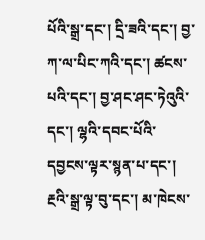པོའི་སྒྲ་དང་། དྲི་ཟའི་དང་། བྱ་ཀ་ལ་པིང་ཀའི་དང་། ཚངས་པའི་དང་། བྱ་ཤང་ཤང་ཏེའུའི་དང་། ལྷའི་དབང་པོའི་དབྱངས་ལྟར་སྙན་པ་དང་། རྔའི་སྒྲ་ལྟ་བུ་དང་། མ་ཁེངས་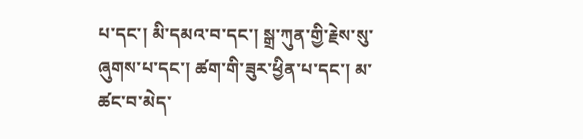པ་དང་། མི་དམའ་བ་དང་། སྒྲ་ཀུན་གྱི་རྗེས་སུ་ཞུགས་པ་དང་། ཚག་གི་ཟུར་ཕྱིན་པ་དང་། མ་ཚང་བ་མེད་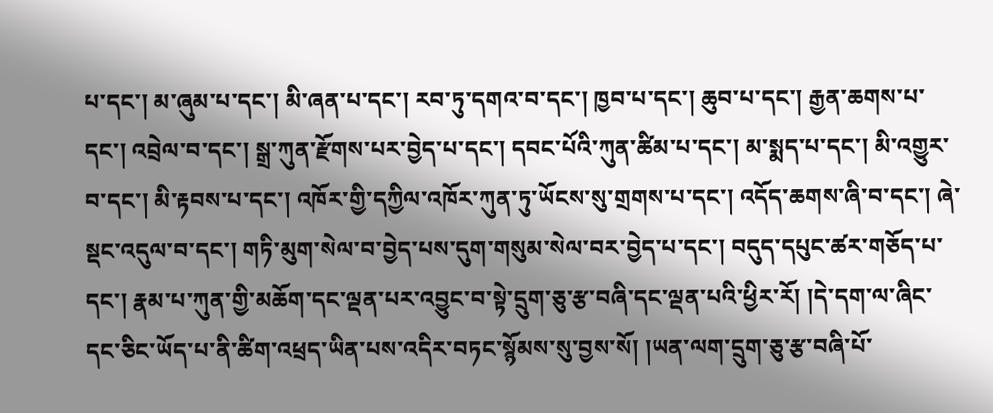པ་དང་། མ་ཞུམ་པ་དང་། མི་ཞན་པ་དང་། རབ་ཏུ་དགའ་བ་དང་། ཁྱབ་པ་དང་། ཆུབ་པ་དང་། རྒྱན་ཆགས་པ་དང་། འབྲེལ་བ་དང་། སྒྲ་ཀུན་རྫོགས་པར་བྱེད་པ་དང་། དབང་པོའི་ཀུན་ཚིམ་པ་དང་། མ་སྨད་པ་དང་། མི་འགྱུར་བ་དང་། མི་རྟབས་པ་དང་། འཁོར་གྱི་དཀྱིལ་འཁོར་ཀུན་ཏུ་ཡོངས་སུ་གྲགས་པ་དང་། འདོད་ཆགས་ཞི་བ་དང་། ཞེ་སྡང་འདུལ་བ་དང་། གཏི་མུག་སེལ་བ་བྱེད་པས་དུག་གསུམ་སེལ་བར་བྱེད་པ་དང་། བདུད་དཔུང་ཚར་གཅོད་པ་དང་། རྣམ་པ་ཀུན་གྱི་མཆོག་དང་ལྡན་པར་འབྱུང་བ་སྟེ་དྲུག་ཅུ་རྩ་བཞི་དང་ལྡན་པའི་ཕྱིར་རོ། །དེ་དག་ལ་ཞིང་དང་ཅིང་ཡོད་པ་ནི་ཚིག་འཕྲད་ཡིན་པས་འདིར་བཏང་སྙོམས་སུ་བྱས་སོ། །ཡན་ལག་དྲུག་ཅུ་རྩ་བཞི་པོ་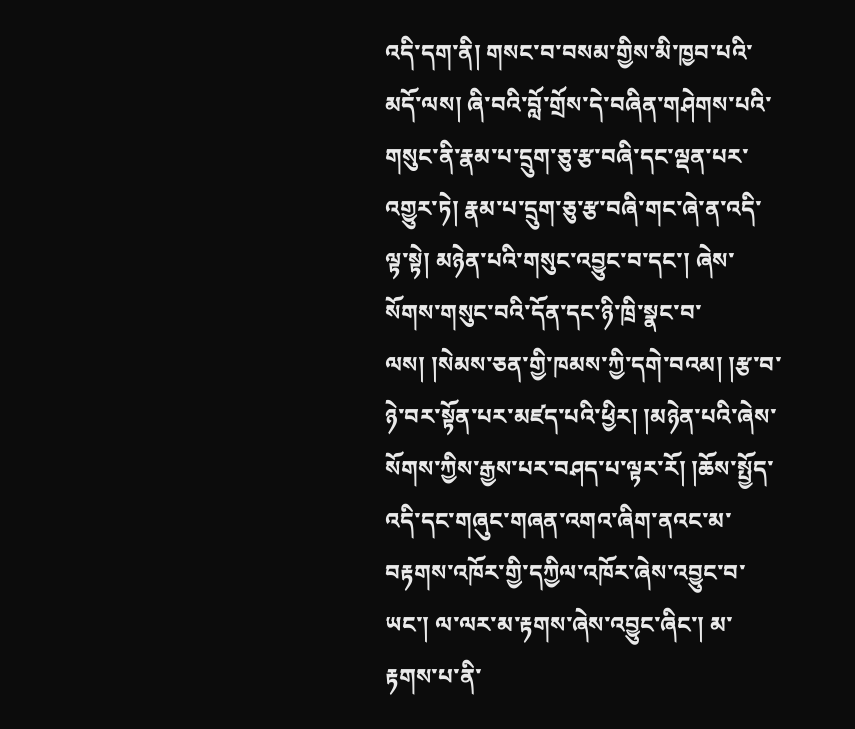འདི་དག་ནི། གསང་བ་བསམ་གྱིས་མི་ཁྱབ་པའི་མདོ་ལས། ཞི་བའི་བློ་གྲོས་དེ་བཞིན་གཤེགས་པའི་གསུང་ནི་རྣམ་པ་དྲུག་ཅུ་རྩ་བཞི་དང་ལྡན་པར་འགྱུར་ཏེ། རྣམ་པ་དྲུག་ཅུ་རྩ་བཞི་གང་ཞེ་ན་འདི་ལྟ་སྟེ། མཉེན་པའི་གསུང་འབྱུང་བ་དང་། ཞེས་སོགས་གསུང་བའི་དོན་དང་ཉི་ཁྲི་སྣང་བ་ལས། །སེམས་ཅན་གྱི་ཁམས་ཀྱི་དགེ་བའམ། །རྩ་བ་ཉེ་བར་སྟོན་པར་མཛད་པའི་ཕྱིར། །མཉེན་པའི་ཞེས་སོགས་ཀྱིས་རྒྱས་པར་བཤད་པ་ལྟར་རོ། །ཆོས་སྤྱོད་འདི་དང་གཞུང་གཞན་འགའ་ཞིག་ནའང་མ་བརྟགས་འཁོར་གྱི་དཀྱིལ་འཁོར་ཞེས་འབྱུང་བ་ཡང་། ལ་ལར་མ་རྟགས་ཞེས་འབྱུང་ཞིང་། མ་རྟགས་པ་ནི་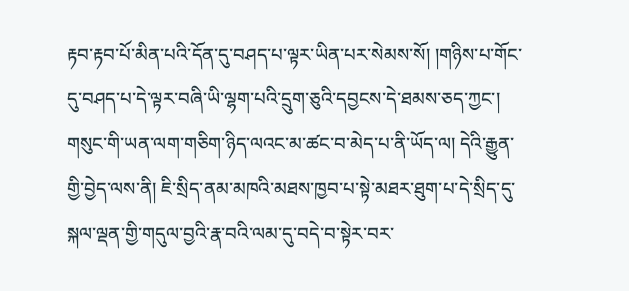རྟབ་རྟབ་པོ་མིན་པའི་དོན་དུ་བཤད་པ་ལྟར་ཡིན་པར་སེམས་སོ། །གཉིས་པ་གོང་དུ་བཤད་པ་དེ་ལྟར་བཞི་ཡི་ལྷག་པའི་དྲུག་ཅུའི་དབྱངས་དེ་ཐམས་ཅད་ཀྱང་། གསུང་གི་ཡན་ལག་གཅིག་ཉིད་ལའང་མ་ཚང་བ་མེད་པ་ནི་ཡོད་ལ། དེའི་རྒྱུན་གྱི་བྱེད་ལས་ནི། ཇི་སྲིད་ནམ་མཁའི་མཐས་ཁྱབ་པ་སྟེ་མཐར་ཐུག་པ་དེ་སྲིད་དུ་སྐལ་ལྡན་གྱི་གདུལ་བྱའི་རྣ་བའི་ལམ་དུ་བདེ་བ་སྟེར་བར་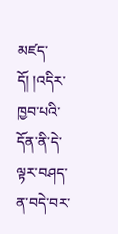མཛད་དོ། །འདིར་ཁྱབ་པའི་དོན་ནི་དེ་ལྟར་བཤད་ན་བདེ་བར་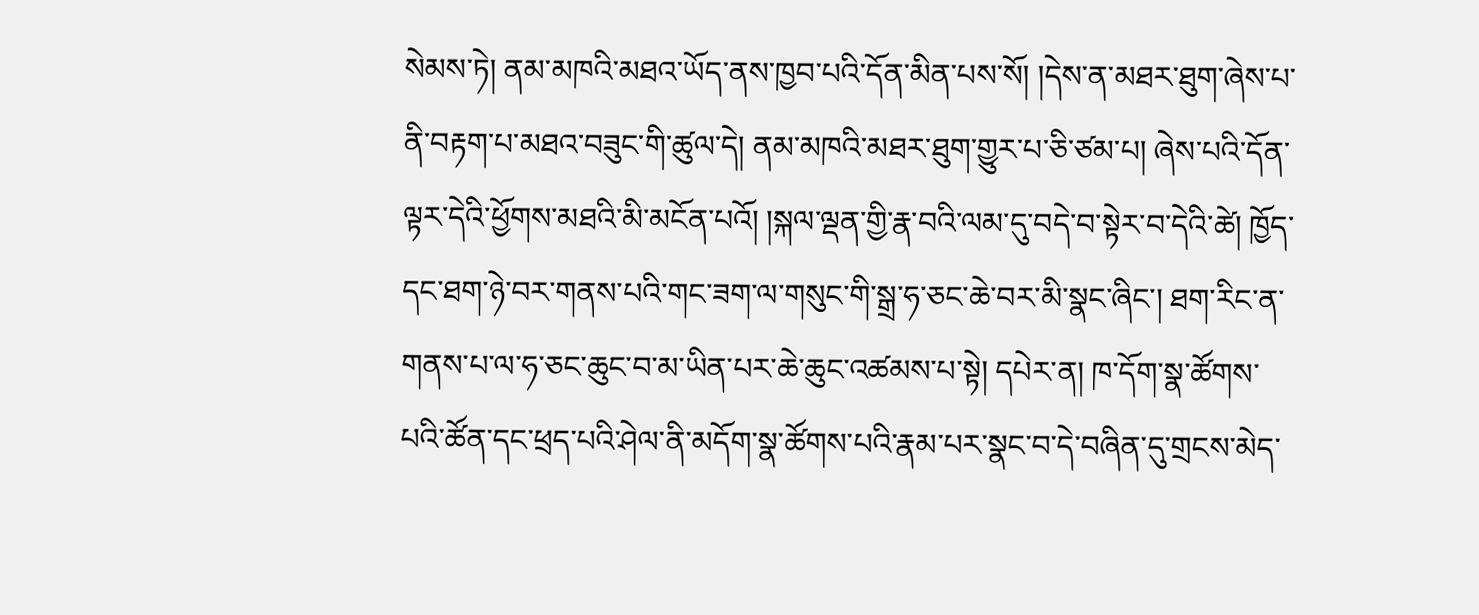སེམས་ཏེ། ནམ་མཁའི་མཐའ་ཡོད་ནས་ཁྱབ་པའི་དོན་མིན་པས་སོ། །དེས་ན་མཐར་ཐུག་ཞེས་པ་ནི་བརྟག་པ་མཐའ་བཟུང་གི་ཚུལ་དེ། ནམ་མཁའི་མཐར་ཐུག་གྱུར་པ་ཅི་ཙམ་པ། ཞེས་པའི་དོན་ལྟར་དེའི་ཕྱོགས་མཐའི་མི་མངོན་པའོ། །སྐལ་ལྡན་གྱི་རྣ་བའི་ལམ་དུ་བདེ་བ་སྟེར་བ་དེའི་ཚེ། ཁྱོད་དང་ཐག་ཉེ་བར་གནས་པའི་གང་ཟག་ལ་གསུང་གི་སྒྲ་ཧ་ཅང་ཆེ་བར་མི་སྣང་ཞིང་། ཐག་རིང་ན་གནས་པ་ལ་ཧ་ཅང་ཆུང་བ་མ་ཡིན་པར་ཆེ་ཆུང་འཚམས་པ་སྟེ། དཔེར་ན། ཁ་དོག་སྣ་ཚོགས་པའི་ཚོན་དང་ཕྲད་པའི་ཤེལ་ནི་མདོག་སྣ་ཚོགས་པའི་རྣམ་པར་སྣང་བ་དེ་བཞིན་དུ་གྲངས་མེད་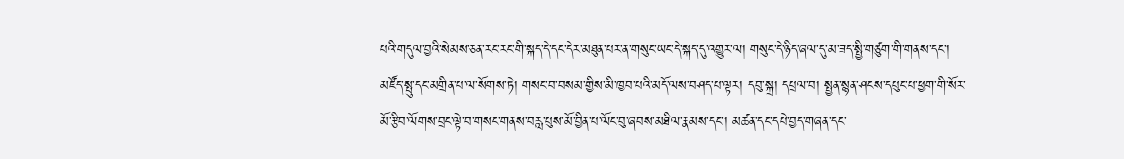པའི་གདུལ་བྱའི་སེམས་ཅན་རང་རང་གི་སྐད་དེ་དང་དེར་མཐུན་པར་ན་གསུང་ཡང་དེ་སྐད་དུ་འགྱུར་ལ། གསུང་དེ་ཉིད་ཞལ་དུ་མ་ཟད་སྤྱི་གཙུག་གི་གནས་དང་། མཛོད་སྤུ་དང་མགྲིན་པ་ལ་སོགས་ཏེ། གསང་བ་བསམ་གྱིས་མི་ཁྱབ་པའི་མདོ་ལས་བཤད་པ་ལྟར། དབུ་སྐྲ། དཔྲལ་བ། སྤྱན་སྙན་ཤངས་དཔུང་པ་ཕྱག་གི་སོར་མོ་རྩིབ་ལོགས་བྲང་ལྟེ་བ་གསང་གནས་བརླ་པུས་མོ་བྱིན་པ་ལོང་བུ་ཞབས་མཐིལ་རྣམས་དང་། མཚན་དང་དཔེ་བྱད་གཞན་དང་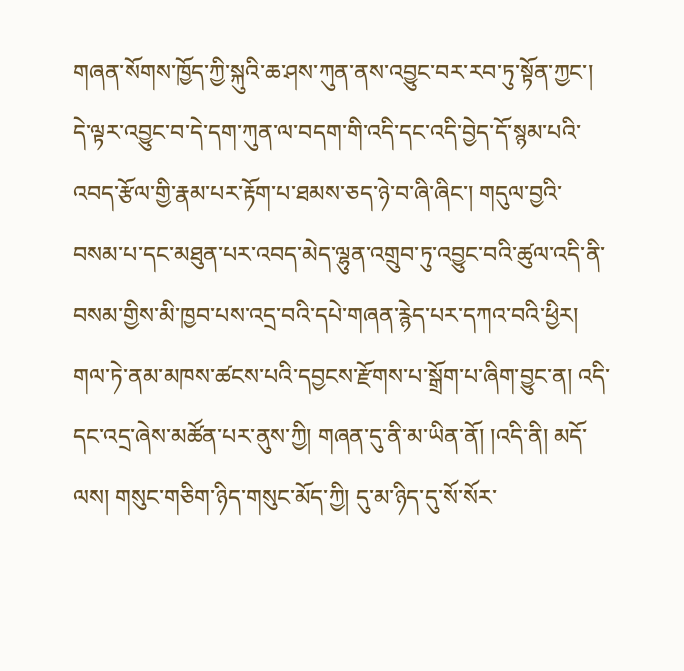གཞན་སོགས་ཁྱོད་ཀྱི་སྐུའི་ཆ་ཤས་ཀུན་ནས་འབྱུང་བར་རབ་ཏུ་སྟོན་ཀྱང་། དེ་ལྟར་འབྱུང་བ་དེ་དག་ཀུན་ལ་བདག་གི་འདི་དང་འདི་བྱེད་དོ་སྙམ་པའི་འབད་རྩོལ་གྱི་རྣམ་པར་རྟོག་པ་ཐམས་ཅད་ཉེ་བ་ཞི་ཞིང་། གདུལ་བྱའི་བསམ་པ་དང་མཐུན་པར་འབད་མེད་ལྷུན་འགྲུབ་ཏུ་འབྱུང་བའི་ཚུལ་འདི་ནི་བསམ་གྱིས་མི་ཁྱབ་པས་འདྲ་བའི་དཔེ་གཞན་རྙེད་པར་དཀའ་བའི་ཕྱིར། གལ་ཏེ་ནམ་མཁས་ཚངས་པའི་དབྱངས་རྫོགས་པ་སྒྲོག་པ་ཞིག་བྱུང་ན། འདི་དང་འདྲ་ཞེས་མཚོན་པར་ནུས་ཀྱི། གཞན་དུ་ནི་མ་ཡིན་ནོ། །འདི་ནི། མདོ་ལས། གསུང་གཅིག་ཉིད་གསུང་མོད་ཀྱི། དུ་མ་ཉིད་དུ་སོ་སོར་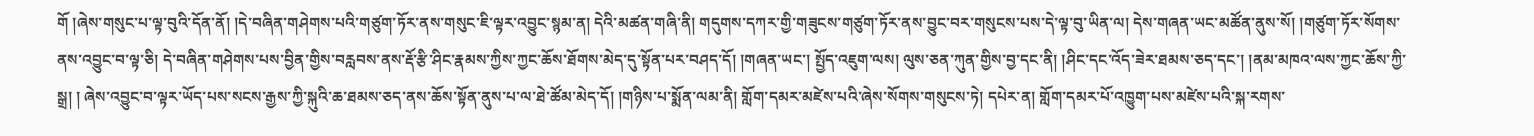གོ །ཞེས་གསུང་པ་ལྟ་བུའི་དོན་ནོ། །དེ་བཞིན་གཤེགས་པའི་གཙུག་ཏོར་ནས་གསུང་ཇི་ལྟར་འབྱུང་སྙམ་ན། དེའི་མཚན་གཞི་ནི། གདུགས་དཀར་གྱི་གཟུངས་གཙུག་ཏོར་ནས་བྱུང་བར་གསུངས་པས་དེ་ལྟ་བུ་ཡིན་ལ། དེས་གཞན་ཡང་མཚོན་ནུས་སོ། །གཙུག་ཏོར་སོགས་ནས་འབྱུང་བ་ལྟ་ཅི། དེ་བཞིན་གཤེགས་པས་བྱིན་གྱིས་བརླབས་ནས་རྡོ་རྩི་ཤིང་རྣམས་ཀྱིས་ཀྱང་ཆོས་ཐོགས་མེད་དུ་སྟོན་པར་བཤད་དོ། །གཞན་ཡང་། སྤྱོད་འཇུག་ལས། ལུས་ཅན་ཀུན་གྱིས་བྱ་དང་ནི། །ཤིང་དང་འོད་ཟེར་ཐམས་ཅད་དང་། །ནམ་མཁའ་ལས་ཀྱང་ཆོས་ཀྱི་སྒྲ། ། ཞེས་འབྱུང་བ་ལྟར་ཡོད་པས་སངས་རྒྱས་ཀྱི་སྐུའི་ཆ་ཐམས་ཅད་ནས་ཆོས་སྟོན་ནུས་པ་ལ་ཐེ་ཚོམ་མེད་དོ། །གཉིས་པ་སྨོན་ལམ་ནི། གློག་དམར་མཛེས་པའི་ཞེས་སོགས་གསུངས་ཏེ། དཔེར་ན། གློག་དམར་པོ་འཁྱུག་པས་མཛེས་པའི་སྐ་རགས་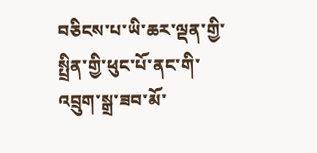བཅིངས་པ་ཡི་ཆར་ལྡན་གྱི་སྤྲིན་གྱི་ཕུང་པོ་ནང་གི་འབྲུག་སྒྲ་ཟབ་མོ་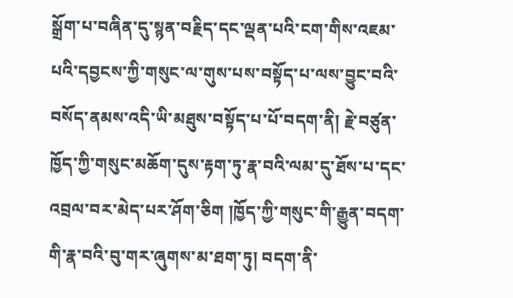སྒྲོག་པ་བཞིན་དུ་སྙན་བརྗིད་དང་ལྡན་པའི་ངག་གིས་འཇམ་པའི་དབྱངས་ཀྱི་གསུང་ལ་གུས་པས་བསྟོད་པ་ལས་བྱུང་བའི་བསོད་ནམས་འདི་ཡི་མཐུས་བསྟོད་པ་པོ་བདག་ནི། རྗེ་བཙུན་ཁྱོད་ཀྱི་གསུང་མཆོག་དུས་རྟག་ཏུ་རྣ་བའི་ལམ་དུ་ཐོས་པ་དང་འབྲལ་བར་མེད་པར་ཤོག་ཅིག །ཁྱོད་ཀྱི་གསུང་གི་རྒྱུན་བདག་གི་རྣ་བའི་བུ་གར་ཞུགས་མ་ཐག་ཏུ། བདག་ནི་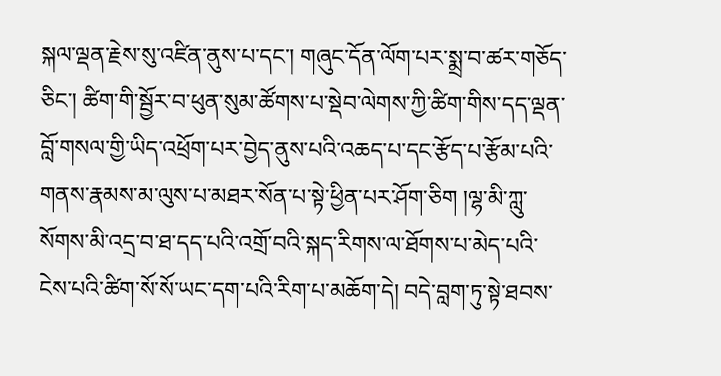སྐལ་ལྡན་རྗེས་སུ་འཛིན་ནུས་པ་དང་། གཞུང་དོན་ལོག་པར་སྨྲ་བ་ཚར་གཅོད་ཅིང་། ཚིག་གི་སྦྱོར་བ་ཕུན་སུམ་ཚོགས་པ་སྡེབ་ལེགས་ཀྱི་ཚིག་གིས་དད་ལྡན་བློ་གསལ་གྱི་ཡིད་འཕྲོག་པར་བྱེད་ནུས་པའི་འཆད་པ་དང་རྩོད་པ་རྩོམ་པའི་གནས་རྣམས་མ་ལུས་པ་མཐར་སོན་པ་སྟེ་ཕྱིན་པར་ཤོག་ཅིག །ལྷ་མི་ཀླུ་སོགས་མི་འདྲ་བ་ཐ་དད་པའི་འགྲོ་བའི་སྐད་རིགས་ལ་ཐོགས་པ་མེད་པའི་ངེས་པའི་ཚིག་སོ་སོ་ཡང་དག་པའི་རིག་པ་མཆོག་དེ། བདེ་བླག་ཏུ་སྟེ་ཐབས་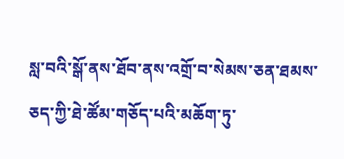སླ་བའི་སྒོ་ནས་ཐོབ་ནས་འགྲོ་བ་སེམས་ཅན་ཐམས་ཅད་ཀྱི་ཐེ་ཚོམ་གཅོད་པའི་མཆོག་ཏུ་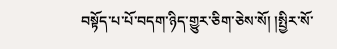བསྟོད་པ་པོ་བདག་ཉིད་གྱུར་ཅིག་ཅེས་སོ། །སྤྱིར་སོ་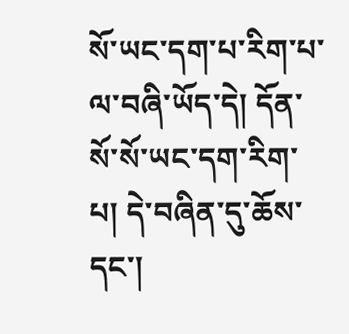སོ་ཡང་དག་པ་རིག་པ་ལ་བཞི་ཡོད་དེ། དོན་སོ་སོ་ཡང་དག་རིག་པ། དེ་བཞིན་དུ་ཆོས་དང་།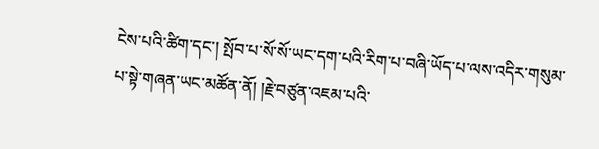ངེས་པའི་ཚིག་དང་། སྤོབ་པ་སོ་སོ་ཡང་དག་པའི་རིག་པ་བཞི་ཡོད་པ་ལས་འདིར་གསུམ་པ་སྟེ་གཞན་ཡང་མཚོན་ནོ། །རྗེ་བཙུན་འཇམ་པའི་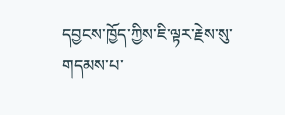དབྱངས་ཁྱོད་ཀྱིས་ཇི་ལྟར་རྗེས་སུ་གདམས་པ་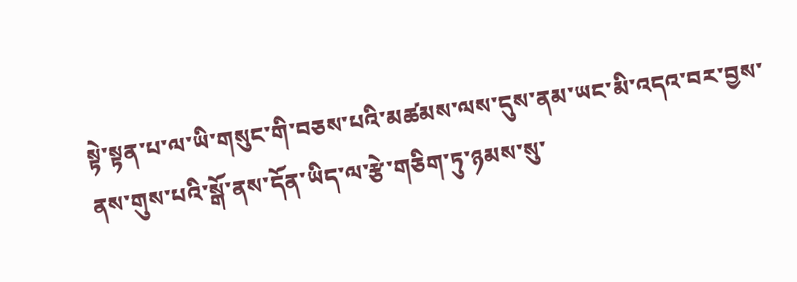སྟེ་སྟན་པ་ལ་ཡི་གསུང་གི་བཅས་པའི་མཚམས་ལས་དུས་ནམ་ཡང་མི་འདའ་བར་བྱས་ནས་གུས་པའི་སྒོ་ནས་དོན་ཡིད་ལ་རྩེ་གཅིག་ཏུ་ཉམས་སུ་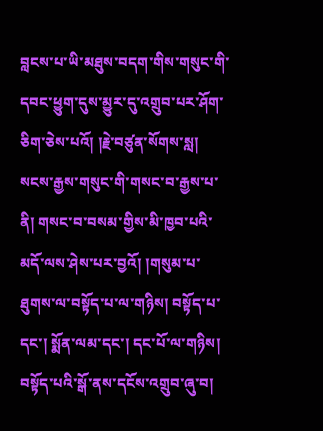བླངས་པ་ཡི་མཐུས་བདག་གིས་གསུང་གི་དབང་ཕྱུག་དུས་མྱུར་དུ་འགྲུབ་པར་ཤོག་ཅིག་ཅེས་པའོ། །རྗེ་བཙུན་སོགས་སླ། སངས་རྒྱས་གསུང་གི་གསང་བ་རྒྱས་པ་ནི། གསང་བ་བསམ་གྱིས་མི་ཁྱབ་པའི་མདོ་ལས་ཤེས་པར་བྱའོ། །གསུམ་པ་ཐུགས་ལ་བསྟོད་པ་ལ་གཉིས། བསྟོད་པ་དང་། སྨོན་ལམ་དང་། དང་པོ་ལ་གཉིས། བསྟོད་པའི་སྒོ་ནས་དངོས་འགྲུབ་ཞུ་བ།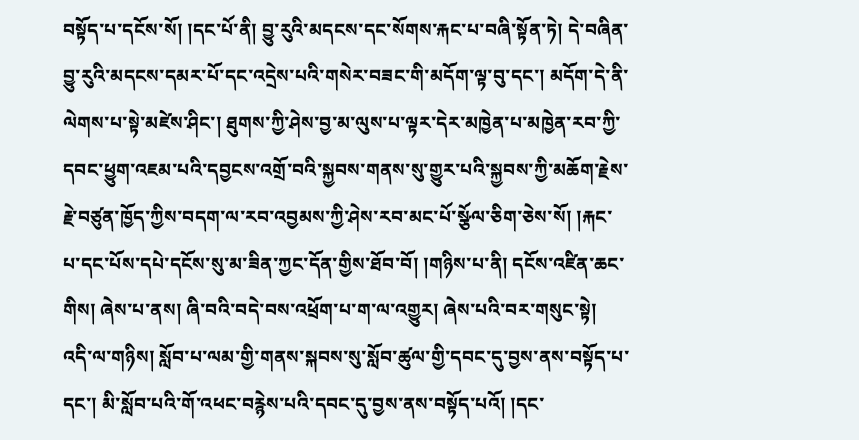བསྟོད་པ་དངོས་སོ། །དང་པོ་ནི། བྱུ་རུའི་མདངས་དང་སོགས་རྐང་པ་བཞི་སྟོན་ཏེ། དེ་བཞིན་བྱུ་རུའི་མདངས་དམར་པོ་དང་འདྲེས་པའི་གསེར་བཟང་གི་མདོག་ལྟ་བུ་དང་། མདོག་དེ་ནི་ལེགས་པ་སྟེ་མཛེས་ཤིང་། ཐུགས་ཀྱི་ཤེས་བྱ་མ་ལུས་པ་ལྟར་དེར་མཁྱེན་པ་མཁྱེན་རབ་ཀྱི་དབང་ཕྱུག་འཇམ་པའི་དབྱངས་འགྲོ་བའི་སྐྱབས་གནས་སུ་གྱུར་པའི་སྐྱབས་ཀྱི་མཆོག་རྗེས་རྗེ་བཙུན་ཁྱོད་ཀྱིས་བདག་ལ་རབ་འབྱམས་ཀྱི་ཤེས་རབ་མང་པོ་སྩོལ་ཅིག་ཅེས་སོ། །རྐང་པ་དང་པོས་དཔེ་དངོས་སུ་མ་ཟིན་ཀྱང་དོན་གྱིས་ཐོབ་བོ། །གཉིས་པ་ནི། དངོས་འཛིན་ཆང་གིས། ཞེས་པ་ནས། ཞི་བའི་བདེ་བས་འཕྲོག་པ་ག་ལ་འགྱུར། ཞེས་པའི་བར་གསུང་སྟེ། འདི་ལ་གཉིས། སློབ་པ་ལམ་གྱི་གནས་སྐབས་སུ་སློབ་ཚུལ་གྱི་དབང་དུ་བྱས་ནས་བསྟོད་པ་དང་། མི་སློབ་པའི་གོ་འཕང་བརྙེས་པའི་དབང་དུ་བྱས་ནས་བསྟོད་པའོ། །དང་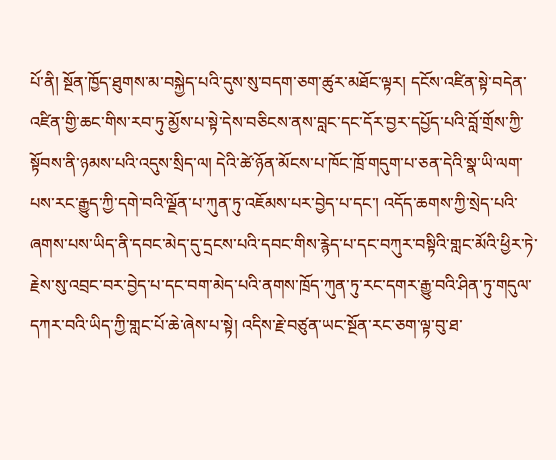པོ་ནི། སྔོན་ཁྱོད་ཐུགས་མ་བསྐྱེད་པའི་དུས་སུ་བདག་ཅག་ཚུར་མཐོང་ལྟར། དངོས་འཛིན་སྟེ་བདེན་འཛིན་གྱི་ཆང་གིས་རབ་ཏུ་མྱོས་པ་སྟེ་དེས་བཅིངས་ནས་བླང་དང་དོར་བྱར་དཔྱོད་པའི་བློ་གྲོས་ཀྱི་སྟོབས་ནི་ཉམས་པའི་འདུས་སྲིད་ལ། དེའི་ཚེ་ཉོན་མོངས་པ་ཁོང་ཁྲོ་གདུག་པ་ཅན་དེའི་སྣ་ཡི་ལག་པས་རང་རྒྱུད་ཀྱི་དགེ་བའི་ལྗོན་པ་ཀུན་ཏུ་འཇོམས་པར་བྱེད་པ་དང་། འདོད་ཆགས་ཀྱི་སྲེད་པའི་ཞགས་པས་ཡིད་ནི་དབང་མེད་དུ་དྲངས་པའི་དབང་གིས་རྙེད་པ་དང་བཀུར་བསྟིའི་གླང་མོའི་ཕྱིར་ཏེ་རྗེས་སུ་འབྲང་བར་བྱེད་པ་དང་བག་མེད་པའི་ནགས་ཁྲོད་ཀུན་ཏུ་རང་དགར་རྒྱུ་བའི་ཤིན་ཏུ་གདུལ་དཀར་བའི་ཡིད་ཀྱི་གླང་པོ་ཆེ་ཞེས་པ་སྟེ། འདིས་རྗེ་བཙུན་ཡང་སྔོན་རང་ཅག་ལྟ་བུ་ཐ་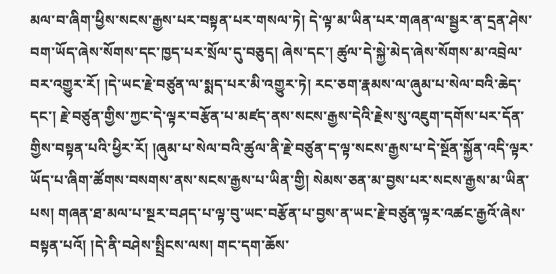མལ་བ་ཞིག་ཕྱིས་སངས་རྒྱས་པར་བསྟན་པར་གསལ་ཏེ། དེ་ལྟ་མ་ཡིན་པར་གཞན་ལ་སྦྱར་ན་དྲན་ཤེས་བག་ཡོད་ཞེས་སོགས་དང་ཁྱད་པར་སྲོལ་དུ་བཅུད། ཞེས་དང་། ཚུལ་དེ་སྐྱེ་མེད་ཞེས་སོགས་མ་འབྲེལ་བར་འགྱུར་རོ། །དེ་ཡང་རྗེ་བཙུན་ལ་སྨད་པར་མི་འགྱུར་ཏེ། རང་ཅག་རྣམས་ལ་ཞུམ་པ་སེལ་བའི་ཆེད་དང་། རྗེ་བཙུན་གྱིས་ཀྱང་དེ་ལྟར་བརྩོན་པ་མཛད་ནས་སངས་རྒྱས་དེའི་རྗེས་སུ་འཇུག་དགོས་པར་དོན་གྱིས་བསྟན་པའི་ཕྱིར་རོ། །ཞུམ་པ་སེལ་བའི་ཚུལ་ནི་རྗེ་བཙུན་ད་ལྟ་སངས་རྒྱས་པ་དེ་སྔོན་སྐྱོན་འདི་ལྟར་ཡོད་པ་ཞིག་ཚོགས་བསགས་ནས་སངས་རྒྱས་པ་ཡིན་གྱི། སེམས་ཅན་མ་བྱས་པར་སངས་རྒྱས་མ་ཡིན་པས། གཞན་ཐ་མལ་པ་སྔར་བཤད་པ་ལྟ་བུ་ཡང་བརྩོན་པ་བྱས་ན་ཡང་རྗེ་བཙུན་ལྟར་འཚང་རྒྱའོ་ཞེས་བསྟན་པའོ། །དེ་ནི་བཤེས་སྤྲིངས་ལས། གང་དག་ཆོས་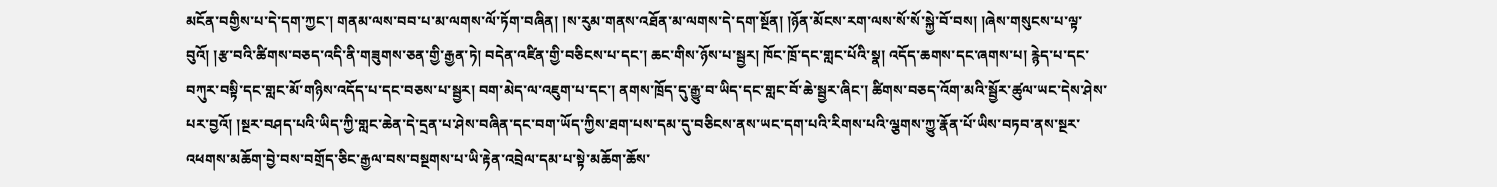མངོན་བགྱིས་པ་དེ་དག་ཀྱང་། གནམ་ལས་བབ་པ་མ་ལགས་ལོ་ཏོག་བཞིན། །ས་རུམ་གནས་འཐོན་མ་ལགས་དེ་དག་སྔོན། །ཉོན་མོངས་རག་ལས་སོ་སོ་སྐྱེ་བོ་བས། །ཞེས་གསུངས་པ་ལྟ་བུའོ། །རྩ་བའི་ཚིགས་བཅད་འདི་ནི་གཟུགས་ཅན་གྱི་རྒྱན་ཏེ། བདེན་འཛིན་གྱི་བཅིངས་པ་དང་། ཆང་གིས་ཉོས་པ་སྦྱར། ཁོང་ཁྲོ་དང་གླང་པོའི་སྣ། འདོད་ཆགས་དང་ཞགས་པ། རྙེད་པ་དང་བཀུར་བསྟི་དང་གླང་མོ་གཉིས་འདོད་པ་དང་བཅས་པ་སྦྱར། བག་མེད་ལ་འཇུག་པ་དང་། ནགས་ཁྲོད་དུ་རྒྱུ་བ་ཡིད་དང་གླང་བོ་ཆེ་སྦྱར་ཞིང་། ཚིགས་བཅད་འོག་མའི་སྦྱོར་ཚུལ་ཡང་དེས་ཤེས་པར་བྱའོ། །སྔར་བཤད་པའི་ཡིད་ཀྱི་གླང་ཆེན་དེ་དྲན་པ་ཤེས་བཞིན་དང་བག་ཡོད་ཀྱིས་ཐག་པས་དམ་དུ་བཅིངས་ནས་ཡང་དག་པའི་རིགས་པའི་ལྕགས་ཀྱུ་རྣོན་པོ་ཡིས་བཏབ་ནས་སྔར་འཕགས་མཆོག་བྱེ་བས་བགྲོད་ཅིང་རྒྱལ་བས་བསྔགས་པ་ཡི་རྟེན་འབྲེལ་དམ་པ་སྟེ་མཆོག་ཆོས་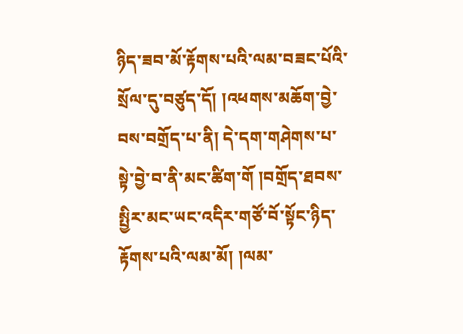ཉིད་ཟབ་མོ་རྟོགས་པའི་ལམ་བཟང་པོའི་སྲོལ་དུ་བཙུད་དོ། །འཕགས་མཆོག་བྱེ་བས་བགྲོད་པ་ནི། དེ་དག་གཤེགས་པ་སྟེ་བྱེ་བ་ནི་མང་ཚིག་གོ །བགྲོད་ཐབས་སྤྱིར་མང་ཡང་འདིར་གཙོ་བོ་སྟོང་ཉིད་རྟོགས་པའི་ལམ་མོ། །ལམ་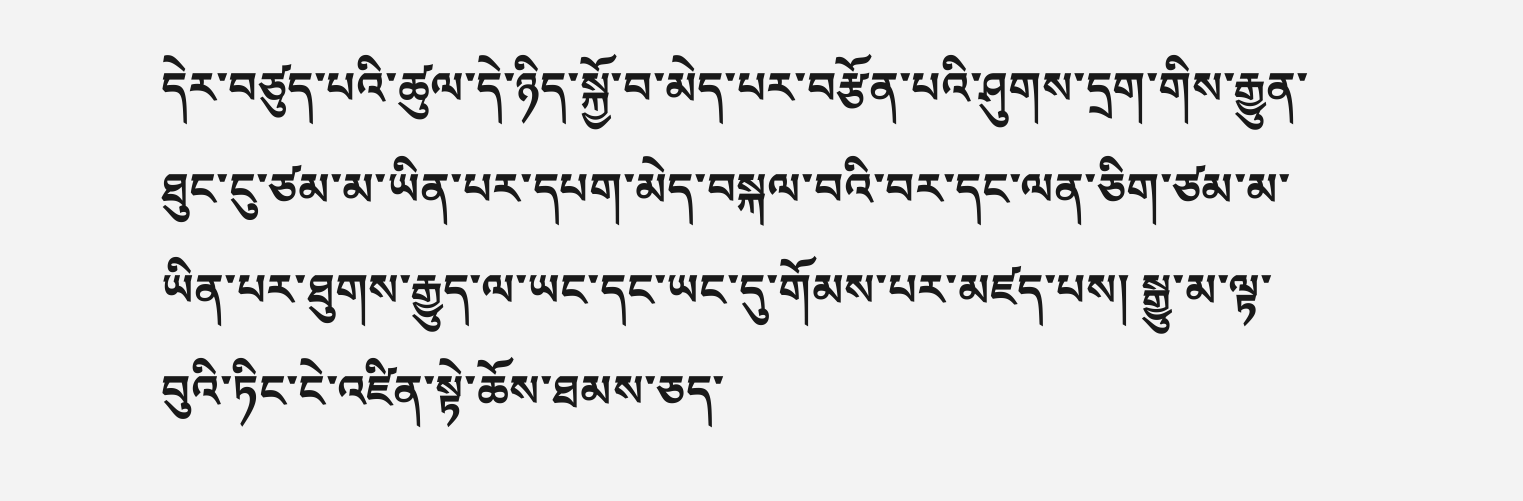དེར་བཙུད་པའི་ཚུལ་དེ་ཉིད་སྐྱོ་བ་མེད་པར་བརྩོན་པའི་ཤུགས་དྲག་གིས་རྒྱུན་ཐུང་ངུ་ཙམ་མ་ཡིན་པར་དཔག་མེད་བསྐལ་བའི་བར་དང་ལན་ཅིག་ཙམ་མ་ཡིན་པར་ཐུགས་རྒྱུད་ལ་ཡང་དང་ཡང་དུ་གོམས་པར་མཛད་པས། སྒྱུ་མ་ལྟ་བུའི་ཏིང་ངེ་འཛིན་སྟེ་ཆོས་ཐམས་ཅད་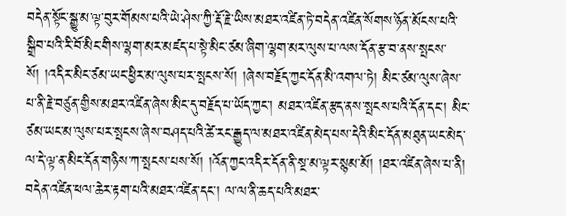བདེན་སྟོང་སྒྱུ་མ་ལྟ་བུར་གོམས་པའི་ཡེ་ཤེས་ཀྱི་རྡོ་རྗེ་ཡིས་མཐར་འཛིན་ཏེ་བདེན་འཛིན་སོགས་ཉོན་མོངས་པའི་སྒྲིབ་པའི་རི་བོ་མིང་གིས་ལྷག་མར་མཛད་པ་སྟེ་མིང་ཙམ་ཞིག་ལྷག་མར་ལུས་པ་ལས་དོན་རྩ་བ་ནས་སྤངས་སོ། །འདིར་མིང་ཙམ་ཡང་ཕྱིར་མ་ལུས་པར་སྤངས་སོ། །ཞེས་བརྗོད་ཀྱང་དོན་མི་འགལ་ཏེ། མིང་ཙམ་ལུས་ཞེས་པ་ནི་རྗེ་བཙུན་གྱིས་མཐར་འཛིན་ཞེས་མིང་དུ་བརྗོད་པ་ཡོད་ཀྱང་། མཐར་འཛིན་རྩད་ནས་སྤངས་པའི་དོན་དང་། མིང་ཙམ་ཡང་མ་ལུས་པར་སྤངས་ཞེས་བཤད་པའི་ཚེ་རང་རྒྱུད་ལ་མཐར་འཛིན་མེད་པས་དེའི་མིང་དོན་མཐུན་ཡང་མེད་ལ་དེ་ལྟ་ན་མིང་དོན་གཉིས་ཀ་སྤངས་པས་སོ། །འོན་ཀྱང་འདིར་དོན་ནི་སྔ་མ་ལྟར་སྙམ་མོ། །ཐར་འཛིན་ཞེས་པ་ནི། བདེན་འཛིན་ཕལ་ཆེར་རྟག་པའི་མཐར་འཛིན་དང་། ལ་ལ་ནི་ཆད་པའི་མཐར་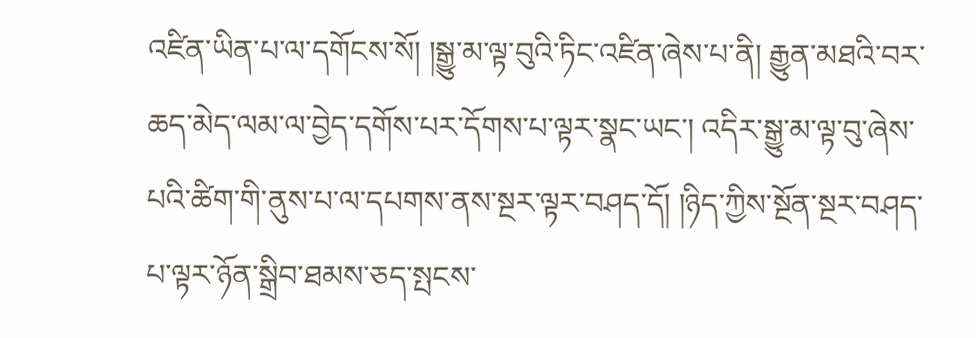འཛིན་ཡིན་པ་ལ་དགོངས་སོ། །སྒྱུ་མ་ལྟ་བུའི་ཏིང་འཛིན་ཞེས་པ་ནི། རྒྱུན་མཐའི་བར་ཆད་མེད་ལམ་ལ་བྱེད་དགོས་པར་དོགས་པ་ལྟར་སྣང་ཡང་། འདིར་སྒྱུ་མ་ལྟ་བུ་ཞེས་པའི་ཚིག་གི་ནུས་པ་ལ་དཔགས་ནས་སྔར་ལྟར་བཤད་དོ། །ཉིད་ཀྱིས་སྔོན་སྔར་བཤད་པ་ལྟར་ཉོན་སྒྲིབ་ཐམས་ཅད་སྤངས་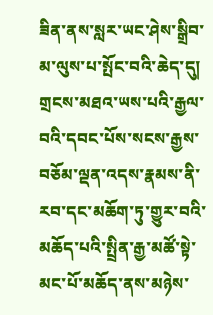ཟིན་ནས་སླར་ཡང་ཤེས་སྒྲིབ་མ་ལུས་པ་སྤོང་བའི་ཆེད་དུ། གྲངས་མཐའ་ཡས་པའི་རྒྱལ་བའི་དབང་པོས་སངས་རྒྱས་བཅོམ་ལྡན་འདས་རྣམས་ནི་རབ་དང་མཆོག་ཏུ་གྱུར་བའི་མཆོད་པའི་སྤྲིན་རྒྱ་མཚོ་སྟེ་མང་པོ་མཆོད་ནས་མཉེས་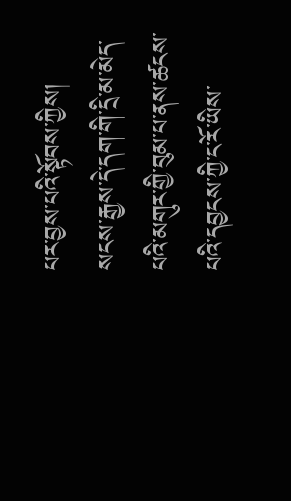པར་བྱས་པའི་སྟོབས་ཀྱིས། སངས་རྒྱས་དེ་དག་གི་དྲི་མ་མེད་པའི་མགུར་གྱི་བུམ་པ་ནས་ཚངས་པའི་དབྱངས་ཀྱི་ང་རོ་ཡིས་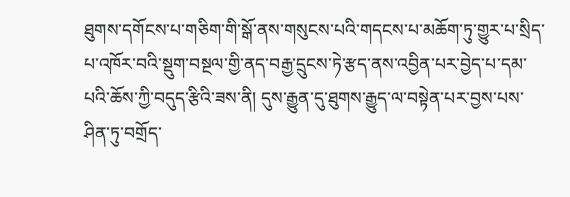ཐུགས་དགོངས་པ་གཅིག་གི་སྒོ་ནས་གསུངས་པའི་གདངས་པ་མཆོག་ཏུ་གྱུར་པ་སྲིད་པ་འཁོར་བའི་སྡུག་བསྔལ་གྱི་ནད་བརྒྱ་དྲུངས་ཏེ་རྩད་ནས་འབྱིན་པར་བྱེད་པ་དམ་པའི་ཆོས་ཀྱི་བདུད་རྩིའི་ཟས་ནི། དུས་རྒྱུན་དུ་ཐུགས་རྒྱུད་ལ་བསྟེན་པར་བྱས་པས་ཤིན་ཏུ་བགྲོད་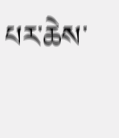པར་ཆེས་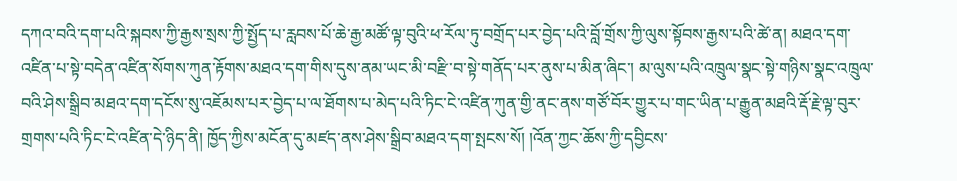དཀའ་བའི་དག་པའི་སྐབས་ཀྱི་རྒྱས་སྲས་ཀྱི་སྤྱོད་པ་རླབས་པོ་ཆེ་རྒྱ་མཚོ་ལྟ་བུའི་ཕ་རོལ་ཏུ་བགྲོད་པར་བྱེད་པའི་བློ་གྲོས་ཀྱི་ལུས་སྟོབས་རྒྱས་པའི་ཚེ་ན། མཐའ་དག་འཛིན་པ་སྟེ་བདེན་འཛིན་སོགས་ཀུན་རྟོགས་མཐའ་དག་གིས་དུས་ནམ་ཡང་མི་བརྫི་བ་སྟེ་གནོད་པར་ནུས་པ་མིན་ཞིང་། མ་ལུས་པའི་འཁྲུལ་སྣང་སྟེ་གཉིས་སྣང་འཁྲུལ་བའི་ཤེས་སྒྲིབ་མཐའ་དག་དངོས་སུ་འཇོམས་པར་བྱེད་པ་ལ་ཐོགས་པ་མེད་པའི་ཏིང་ངེ་འཛིན་ཀུན་གྱི་ནང་ནས་གཙོ་བོར་གྱུར་པ་གང་ཡིན་པ་རྒྱུན་མཐའི་རྡོ་རྗེ་ལྟ་བུར་གྲགས་པའི་ཏིང་ངེ་འཛིན་དེ་ཉིད་ནི། ཁྱོད་ཀྱིས་མངོན་དུ་མཛད་ནས་ཤེས་སྒྲིབ་མཐའ་དག་སྤངས་སོ། །འོན་ཀྱང་ཆོས་ཀྱི་དབྱིངས་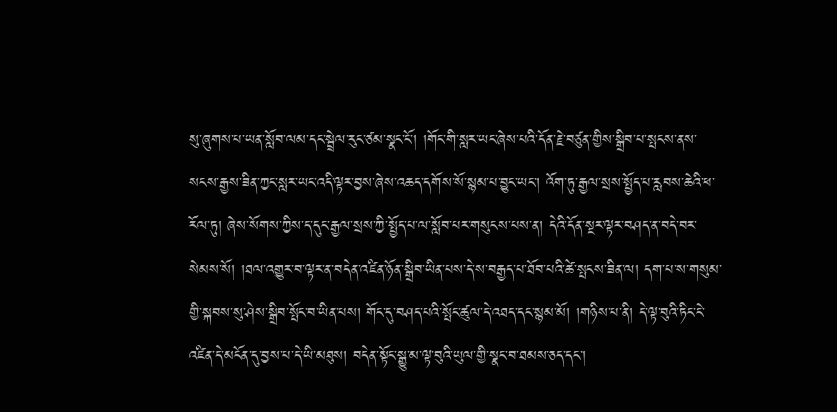སུ་ཞུགས་པ་ཡན་སློབ་ལམ་དང་སྦྲེལ་རུང་ཙམ་སྣང་ངོ་། །གོང་གི་སླར་ཡང་ཞེས་པའི་དོན་རྗེ་བཙུན་གྱིས་སྒྲིབ་པ་སྤངས་ནས་སངས་རྒྱས་ཟིན་ཀྱང་སླར་ཡང་འདི་ལྟར་བྱས་ཞེས་འཆད་དགོས་སོ་སྙམ་པ་བྱུང་ཡང་། འོག་ཏུ་རྒྱལ་སྲས་སྤྱོད་པ་རླབས་ཆེའི་ཕ་རོལ་ཏུ། ཞེས་སོགས་ཀྱིས་ད་དུང་རྒྱལ་སྲས་ཀྱི་སྤྱོད་པ་ལ་སློབ་པར་གསུངས་པས་ན། དེའི་དོན་སྔར་ལྟར་བཤད་ན་བདེ་བར་སེམས་སོ། །ཐལ་འགྱུར་བ་ལྟར་ན་བདེན་འཛིན་ཉོན་སྒྲིབ་ཡིན་པས་དེ་ས་བརྒྱད་པ་ཐོབ་པའི་ཚེ་སྤངས་ཟིན་ལ། དག་པ་ས་གསུམ་གྱི་སྐབས་སུ་ཤེས་སྒྲིབ་སྤོང་བ་ཡིན་པས། གོང་དུ་བཤད་པའི་སྤོང་ཚུལ་དེ་འཐད་དང་སྙམ་མོ། །གཉིས་པ་ནི། དེ་ལྟ་བུའི་ཏིང་ངེ་འཛིན་དེ་མངོན་དུ་བྱས་པ་དེ་ཡི་མཐུས། བདེན་སྟོང་སྒྱུ་མ་ལྟ་བུའི་ཡུལ་གྱི་སྣང་བ་ཐམས་ཅད་དང་།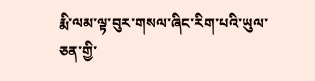རྨི་ལམ་ལྟ་བུར་གསལ་ཞིང་རིག་པའི་ཡུལ་ཅན་གྱི་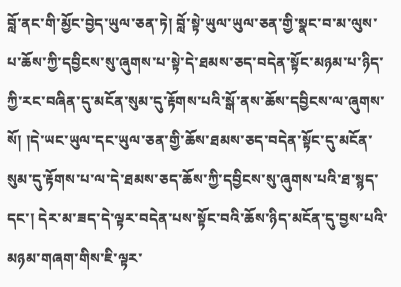བློ་ནང་གི་མྱོང་བྱེད་ཡུལ་ཅན་ཏེ། བློ་སྟེ་ཡུལ་ཡུལ་ཅན་གྱི་སྣང་བ་མ་ལུས་པ་ཆོས་ཀྱི་དབྱིངས་སུ་ཞུགས་པ་སྟེ་དེ་ཐམས་ཅད་བདེན་སྟོང་མཉམ་པ་ཉིད་ཀྱི་རང་བཞིན་དུ་མངོན་སུམ་དུ་རྟོགས་པའི་སྒོ་ནས་ཆོས་དབྱིངས་ལ་ཞུགས་སོ། །དེ་ཡང་ཡུལ་དང་ཡུལ་ཅན་གྱི་ཆོས་ཐམས་ཅད་བདེན་སྟོང་དུ་མངོན་སུམ་དུ་རྟོགས་པ་ལ་དེ་ཐམས་ཅད་ཆོས་ཀྱི་དབྱིངས་སུ་ཞུགས་པའི་ཐ་སྙད་དང་། དེར་མ་ཟད་དེ་ལྟར་བདེན་པས་སྟོང་བའི་ཆོས་ཉིད་མངོན་དུ་བྱས་པའི་མཉམ་གཞག་གིས་ཇི་ལྟར་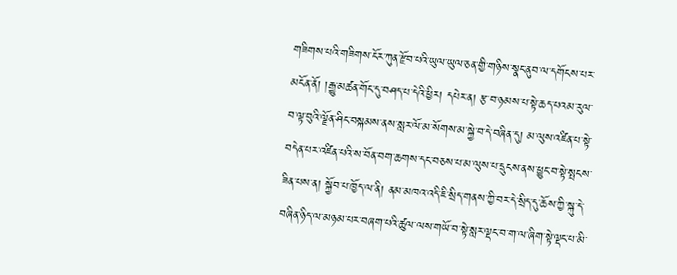གཟིགས་པའི་གཟིགས་ངོར་ཀུན་རྫོབ་པའི་ཡུལ་ཡུལ་ཅན་གྱི་གཉིས་སྣང་ནུབ་ལ་དགོངས་པར་མངོན་ནོ། །རྒྱུ་མཚན་གོང་དུ་བཤད་པ་དེའི་ཕྱིར། དཔེར་ན། རྩ་བ་ཉམས་པ་སྟེ་ཆད་པའམ་རུལ་བ་ལྟ་བུའི་ལྗོན་ཤིང་བསྐམས་ནས་སླར་ལོ་མ་སོགས་མ་སྐྱེ་བ་དེ་བཞིན་དུ། མ་ལུས་འཛིན་པ་སྟེ་བདེན་པར་འཛིན་པའི་ས་བོན་བག་ཆགས་དང་བཅས་པ་མ་ལུས་པ་དྲུངས་ནས་ཕྱུང་བ་སྟེ་སྤངས་ཟིན་པས་ན། སྐྱོབ་པ་ཁྱོད་ལ་ནི། ནམ་མཁའ་འདི་ཇི་སྲིད་གནས་ཀྱི་བར་དེ་སྲིད་དུ་ཆོས་ཀྱི་སྐུ་དེ་བཞིན་ཉིད་ལ་མཉམ་པར་བཞག་པའི་ཚུལ་ལས་གཡོ་བ་སྟེ་སླར་ལྡང་བ་ག་ལ་ཞིག་སྟེ་ལྡང་པ་མི་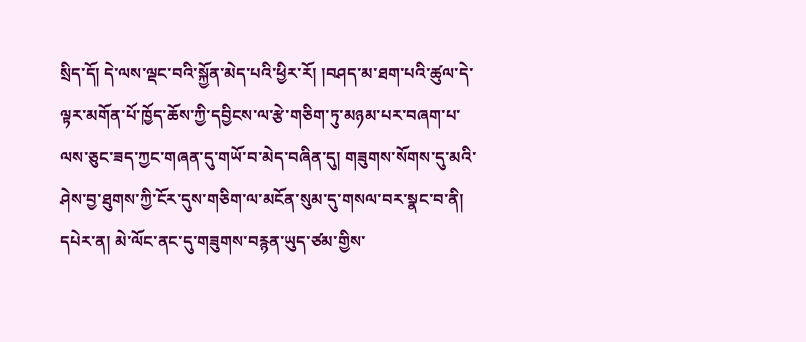སྲིད་དོ། དེ་ལས་ལྡང་བའི་སྐྱོན་མེད་པའི་ཕྱིར་རོ། །བཤད་མ་ཐག་པའི་ཚུལ་དེ་ལྟར་མགོན་པོ་ཁྱོད་ཆོས་ཀྱི་དབྱིངས་ལ་རྩེ་གཅིག་ཏུ་མཉམ་པར་བཞག་པ་ལས་ཅུང་ཟད་ཀྱང་གཞན་དུ་གཡོ་བ་མེད་བཞིན་དུ། གཟུགས་སོགས་དུ་མའི་ཤེས་བྱ་ཐུགས་ཀྱི་ངོར་དུས་གཅིག་ལ་མངོན་སུམ་དུ་གསལ་བར་སྣང་བ་ནི། དཔེར་ན། མེ་ལོང་ནང་དུ་གཟུགས་བརྙན་ཡུད་ཙམ་གྱིས་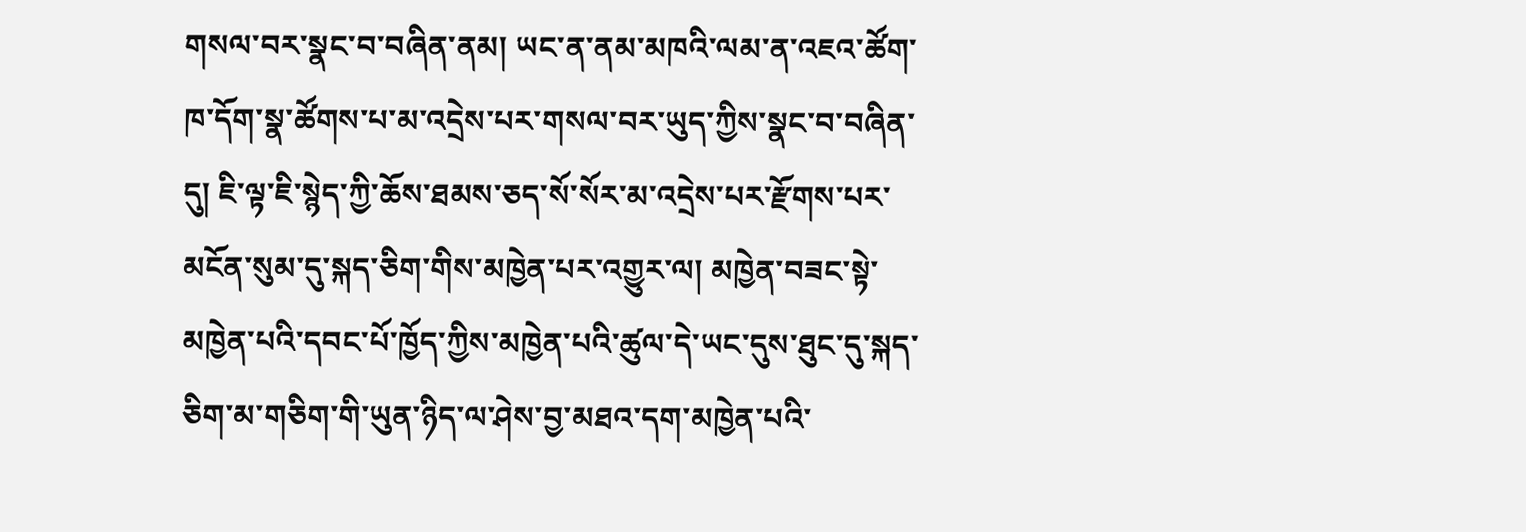གསལ་བར་སྣང་བ་བཞིན་ནམ། ཡང་ན་ནམ་མཁའི་ལམ་ན་འཇའ་ཚོག་ཁ་དོག་སྣ་ཚོགས་པ་མ་འདྲེས་པར་གསལ་བར་ཡུད་ཀྱིས་སྣང་བ་བཞིན་དུ། ཇི་ལྟ་ཇི་སྙེད་ཀྱི་ཆོས་ཐམས་ཅད་སོ་སོར་མ་འདྲེས་པར་རྫོགས་པར་མངོན་སུམ་དུ་སྐད་ཅིག་གིས་མཁྱེན་པར་འགྱུར་ལ། མཁྱེན་བཟང་སྟེ་མཁྱེན་པའི་དབང་པོ་ཁྱོད་ཀྱིས་མཁྱེན་པའི་ཚུལ་དེ་ཡང་དུས་ཐུང་དུ་སྐད་ཅིག་མ་གཅིག་གི་ཡུན་ཉིད་ལ་ཤེས་བྱ་མཐའ་དག་མཁྱེན་པའི་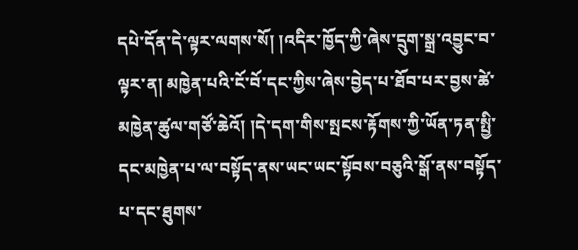དཔེ་དོན་དེ་ལྟར་ལགས་སོ། །འདིར་ཁྱོད་ཀྱི་ཞེས་དྲུག་སྒྲ་འབྱུང་བ་ལྟར་ན། མཁྱེན་པའི་ངོ་བོ་དང་ཀྱིས་ཞེས་བྱེད་པ་ཐོབ་པར་བྱས་ཚེ་མཁྱེན་ཚུལ་གཙོ་ཆེའོ། །དེ་དག་གིས་སྤངས་རྟོགས་ཀྱི་ཡོན་ཏན་སྤྱི་དང་མཁྱེན་པ་ལ་བསྟོད་ནས་ཡང་ཡང་སྟོབས་བཅུའི་སྒོ་ནས་བསྟོད་པ་དང་ཐུགས་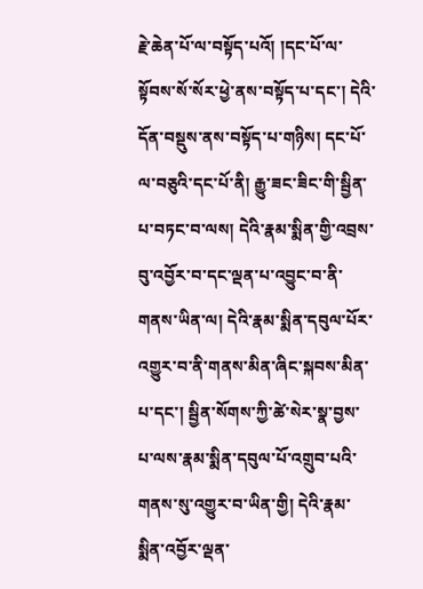རྗེ་ཆེན་པོ་ལ་བསྟོད་པའོ། །དང་པོ་ལ་སྟོབས་སོ་སོར་ཕྱེ་ནས་བསྟོད་པ་དང་། དེའི་དོན་བསྡུས་ནས་བསྟོད་པ་གཉིས། དང་པོ་ལ་བཅུའི་དང་པོ་ནི། རྒྱུ་ཟང་ཟིང་གི་སྦྱིན་པ་བཏང་བ་ལས། དེའི་རྣམ་སྨིན་གྱི་འབྲས་བུ་འབྱོར་བ་དང་ལྡན་པ་འབྱུང་བ་ནི་གནས་ཡིན་ལ། དེའི་རྣམ་སྨིན་དབུལ་པོར་འགྱུར་བ་ནི་གནས་མིན་ཞིང་སྐབས་མིན་པ་དང་། སྦྱིན་སོགས་ཀྱི་ཚེ་སེར་སྣ་བྱས་པ་ལས་རྣམ་སྨིན་དབུལ་པོ་འགྲུབ་པའི་གནས་སུ་འགྱུར་བ་ཡིན་གྱི། དེའི་རྣམ་སྨིན་འབྱོར་ལྡན་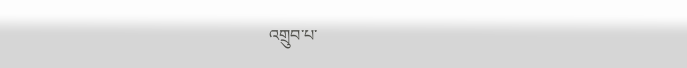འགྲུབ་པ་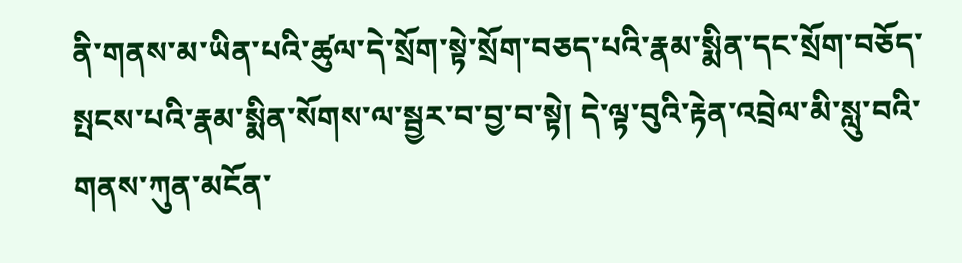ནི་གནས་མ་ཡིན་པའི་ཚུལ་དེ་སྲོག་སྟེ་སྲོག་བཅད་པའི་རྣམ་སྨིན་དང་སྲོག་བཅོད་སྤངས་པའི་རྣམ་སྨིན་སོགས་ལ་སྦྱར་བ་བྱ་བ་སྟེ། དེ་ལྟ་བུའི་རྟེན་འབྲེལ་མི་སླུ་བའི་གནས་ཀུན་མངོན་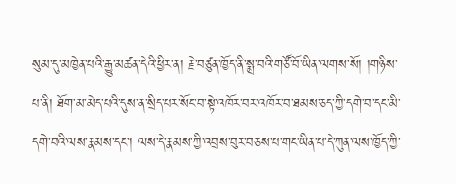སུམ་དུ་མཁྱེན་པའི་རྒྱུ་མཚན་དེའི་ཕྱིར་ན། རྗེ་བཙུན་ཁྱོད་ནི་སྨྲ་བའི་གཙོ་བོ་ཡིན་ལགས་སོ། །གཉིས་པ་ནི། ཐོག་མ་མེད་པའི་དུས་ན་སྲིད་པར་སོང་བ་སྟེ་འཁོར་བར་འཁོར་བ་ཐམས་ཅད་ཀྱི་དགེ་བ་དང་མི་དགེ་བའི་ལས་རྣམས་དང་། ལས་དེ་རྣམས་ཀྱི་འབྲས་བུར་བཅས་པ་གང་ཡིན་པ་དེ་ཀུན་ལས་ཁྱོད་ཀྱི་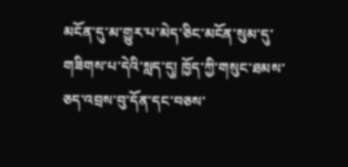མངོན་དུ་མ་གྱུར་པ་མེད་ཅིང་མངོན་སུམ་དུ་གཟིགས་པ་དེའི་སླད་དུ། ཁྱོད་ཀྱི་གསུང་ཐམས་ཅད་འབྲས་བུ་དོན་དང་བཅས་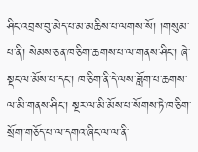ཤིང་འབྲས་བུ་མེད་པ་མ་མཆིས་པ་ལགས་སོ། །གསུམ་པ་ནི། སེམས་ཅན་ཁ་ཅིག་ཆགས་པ་ལ་གནས་ཤིང་། ཞེ་སྡང་ལ་མོས་པ་དང་། ཁ་ཅིག་ནི་དེ་ལས་ཟློག་པ་ཆགས་ལ་མི་གནས་ཤིང་། སྔར་ལ་མི་མོས་པ་སོགས་ཏེ་ཁ་ཅིག་སྲོག་གཅོད་པ་ལ་དགའ་ཞིང་ལ་ལ་ནི་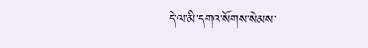དེ་ལ་མི་དགའ་སོགས་སེམས་